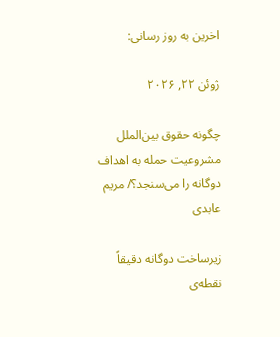اخرین به روز رسانی:

ژوئن ۲۲, ۲۰۲۶

چگونه حقوق بین‌الملل مشروعیت حمله به اهداف دوگانه را می‌سنجد؟/ مریم عابدی

زیرساخت دوگانه دقیقاً نقطه‌ی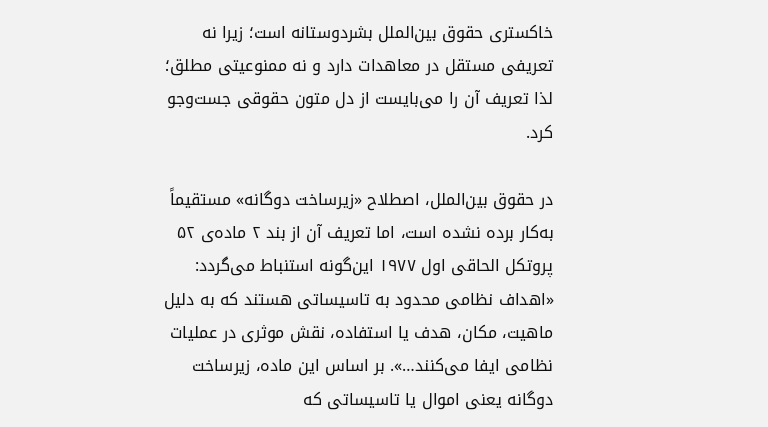خاکستری حقوق بین‌الملل بشردوستانه است؛ زیرا نه تعریفی مستقل در معاهدات دارد و نه ممنوعیتی مطلق؛ لذا تعریف آن را می‌بایست از دل متون حقوقی جست‌وجو کرد.

در حقوق بین‌الملل، اصطلاح «زیرساخت دوگانه» مستقیماً به‌کار برده نشده است، اما تعریف آن از بند ۲ ماده‌ی ۵۲ پروتکل الحاقی اول ۱۹۷۷ این‌گونه استنباط می‌گردد: «اهداف نظامی محدود به تاسیساتی هستند که به دلیل ماهیت، مکان، هدف یا استفاده، نقش موثری در عملیات نظامی ایفا می‌کنند…». بر اساس این ماده، زیرساخت دوگانه یعنی اموال یا تاسیساتی که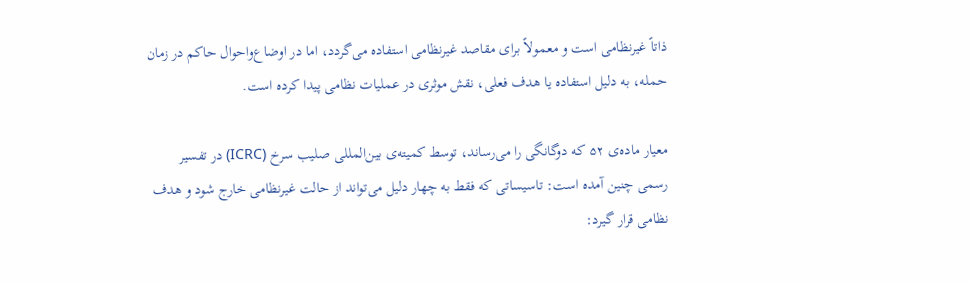ذاتاً غیرنظامی است و معمولاً برای مقاصد غیرنظامی استفاده می‌گردد، اما در اوضاع‌واحوال حاکم در زمان حمله، به دلیل استفاده یا هدف فعلی، نقش موثری در عملیات نظامی پیدا کرده است.

معیار ماده‌ی ۵۲ که دوگانگی را می‌رساند، توسط کمیته‌ی بین‌المللی صلیب سرخ (ICRC) در تفسیر رسمی چنین آمده است: تاسیساتی که فقط به چهار دلیل می‌تواند از حالت غیرنظامی خارج شود و هدف نظامی قرار گیرد: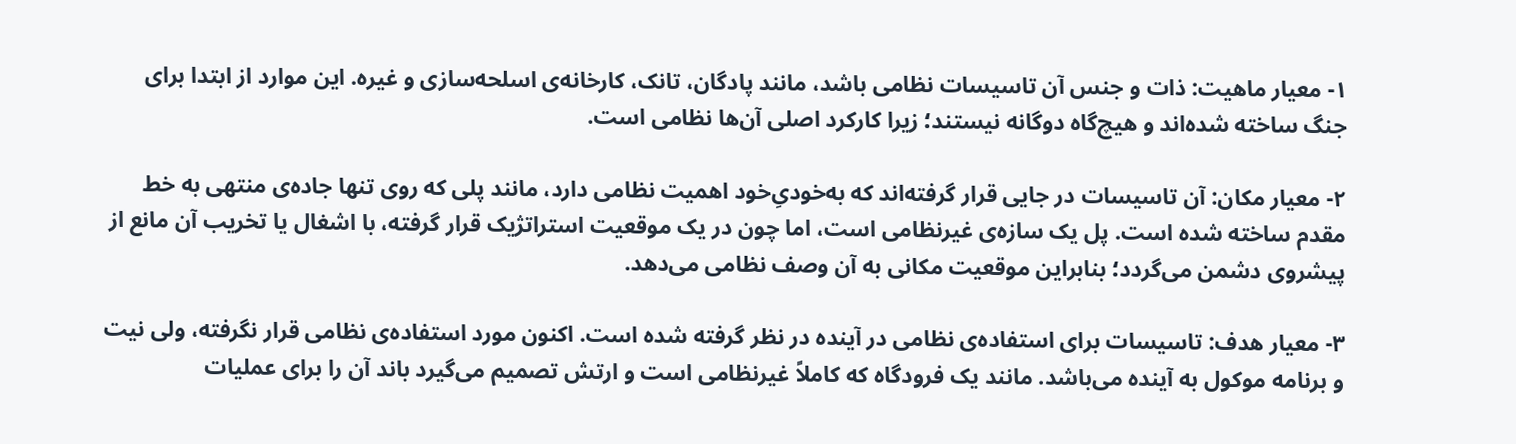۱- معیار ماهیت: ذات و جنس آن تاسیسات نظامی باشد، مانند پادگان، تانک، کارخانه‌ی اسلحه‌سازی و غیره. این موارد از ابتدا برای جنگ ساخته شده‌اند و هیچ‌گاه دوگانه نیستند؛ زیرا کارکرد اصلی آن‌ها نظامی است.

۲- معیار مکان: آن تاسیسات در جایی قرار گرفته‌اند که به‌خودیِ‌خود اهمیت نظامی دارد، مانند پلی که روی تنها جاده‌ی منتهی به خط مقدم ساخته شده است. پل یک سازه‌ی غیرنظامی است، اما چون در یک موقعیت استراتژیک قرار گرفته، با اشغال یا تخریب آن مانع از پیشروی دشمن می‌گردد؛ بنابراین موقعیت مکانی به آن وصف نظامی می‌دهد.

۳- معیار هدف: تاسیسات برای استفاده‌ی نظامی در آینده در نظر گرفته شده است. اکنون مورد استفاده‌ی نظامی قرار نگرفته، ولی نیت و برنامه موکول به آینده می‌باشد. مانند یک فرودگاه که کاملاً غیرنظامی است و ارتش تصمیم می‌گیرد باند آن را برای عملیات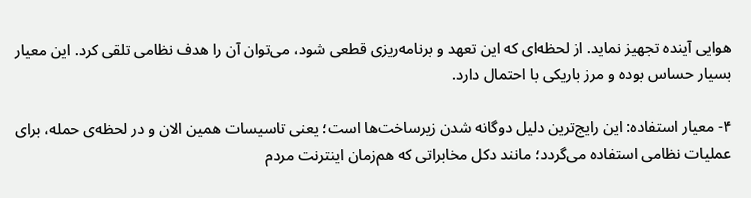هوایی آینده تجهیز نماید. از لحظه‌ای که این تعهد و برنامه‌ریزی قطعی شود، می‌توان آن را هدف نظامی تلقی کرد. این معیار بسیار حساس بوده و مرز باریکی با احتمال دارد.

۴- معیار استفاده: این رایج‌ترین دلیل دوگانه شدن زیرساخت‌ها است؛ یعنی تاسیسات همین الان و در لحظه‌ی حمله، برای عملیات نظامی استفاده می‌گردد؛ مانند دکل مخابراتی که هم‌زمان اینترنت مردم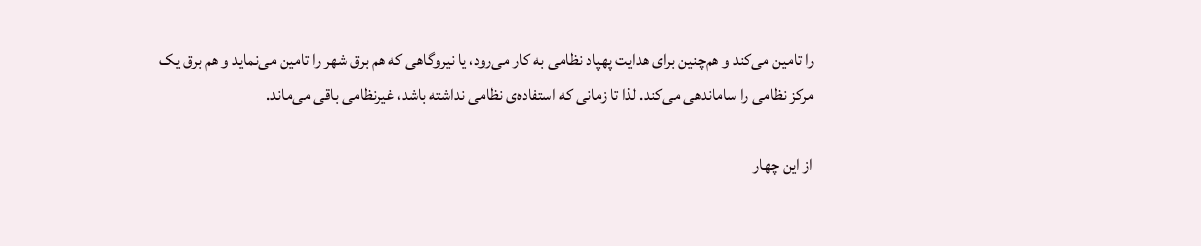را تامین می‌کند و هم‌چنین برای هدایت پهپاد نظامی به کار می‌رود، یا نیروگاهی که هم برق شهر را تامین می‌نماید و هم برق یک مرکز نظامی را ساماندهی می‌کند. لذا تا زمانی که استفاده‌ی نظامی نداشته باشد، غیرنظامی باقی می‌ماند.

از این چهار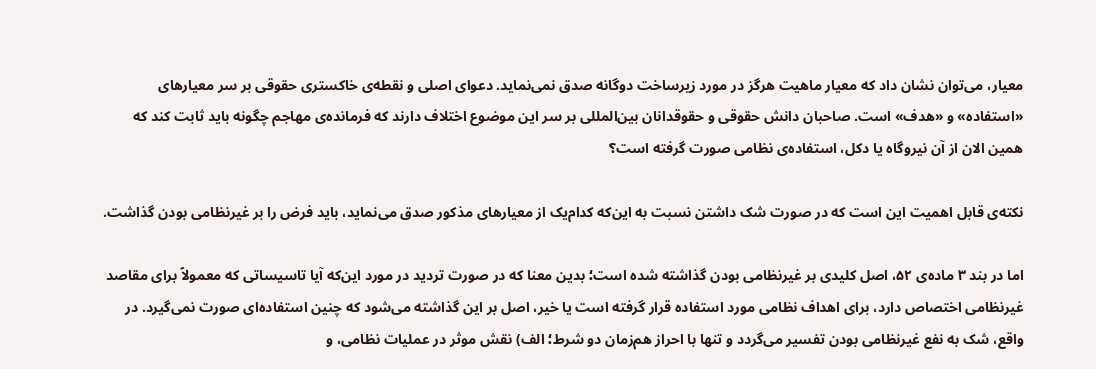معیار، می‌توان نشان داد که معیار ماهیت هرگز در مورد زیرساخت دوگانه صدق نمی‌نماید. دعوای اصلی و نقطه‌ی خاکستری حقوقی بر سر معیارهای «استفاده» و «هدف» است. صاحبان دانش حقوقی و حقوقدانان بین‌المللی بر سر این موضوع اختلاف دارند که فرمانده‌ی مهاجم چگونه باید ثابت کند که همین الان از آن نیروگاه یا دکل، استفاده‌ی نظامی صورت گرفته است؟

نکته‌ی قابل اهمیت این است که در صورت شک داشتن نسبت به این‌که کدام‌یک از معیارهای مذکور صدق می‌نماید، باید فرض را بر غیرنظامی بودن گذاشت.

اما در بند ۳ ماده‌ی ۵۲، اصل کلیدی بر غیرنظامی بودن گذاشته شده است؛ بدین معنا که در صورت تردید در مورد این‌که آیا تاسیساتی که معمولاً برای مقاصد غیرنظامی اختصاص دارد، برای اهداف نظامی مورد استفاده قرار گرفته است یا خیر، اصل بر این گذاشته می‌شود که چنین استفاده‌ای صورت نمی‌گیرد. در واقع، شک به نفع غیرنظامی بودن تفسیر می‌گردد و تنها با احراز هم‌زمان دو شرط؛ الف) نقش موثر در عملیات نظامی، و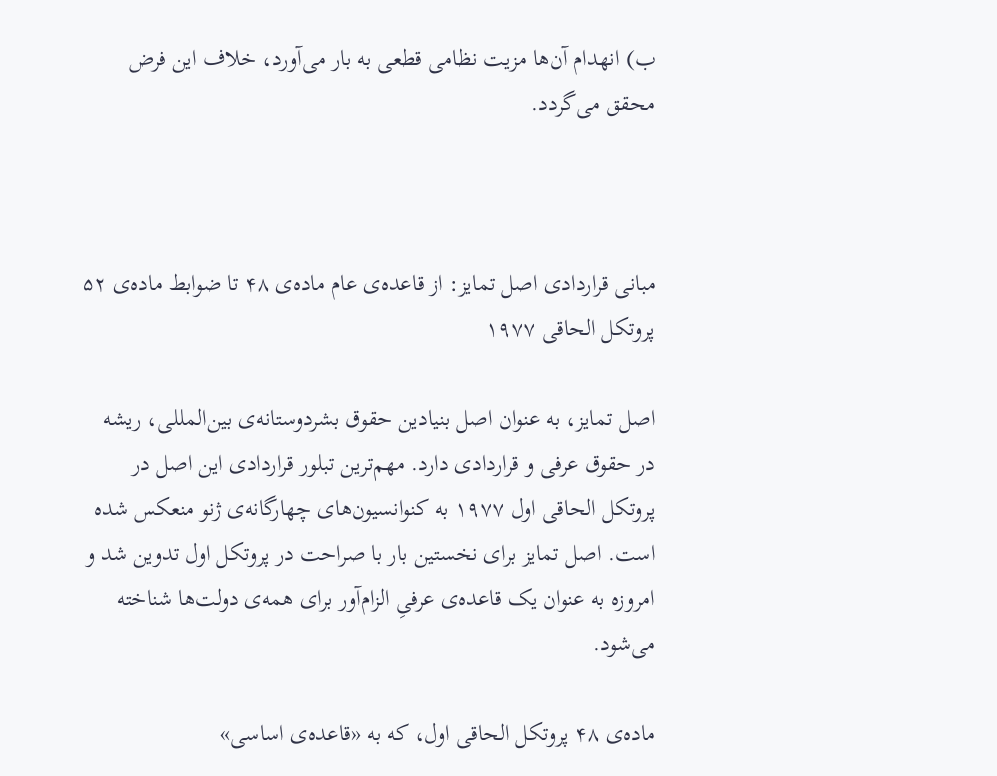ب) انهدام آن‌ها مزیت نظامی قطعی به بار می‌آورد، خلاف این فرض محقق می‌گردد.



مبانی قراردادی اصل تمایز: از قاعده‌ی عام ماده‌ی ۴۸ تا ضوابط ماده‌ی ۵۲ پروتکل الحاقی ۱۹۷۷

اصل تمایز، به عنوان اصل بنیادین حقوق بشردوستانه‌ی بین‌المللی، ریشه در حقوق عرفی و قراردادی دارد. مهم‌ترین تبلور قراردادی این اصل در پروتکل الحاقی اول ۱۹۷۷ به کنوانسیون‌های چهارگانه‌ی ژنو منعکس شده است. اصل تمایز برای نخستین بار با صراحت در پروتکل اول تدوین شد و امروزه به عنوان یک قاعده‌ی عرفیِ الزام‌آور برای همه‌ی دولت‌ها شناخته می‌شود.

ماده‌ی ۴۸ پروتکل الحاقی اول، که به «قاعده‌ی اساسی»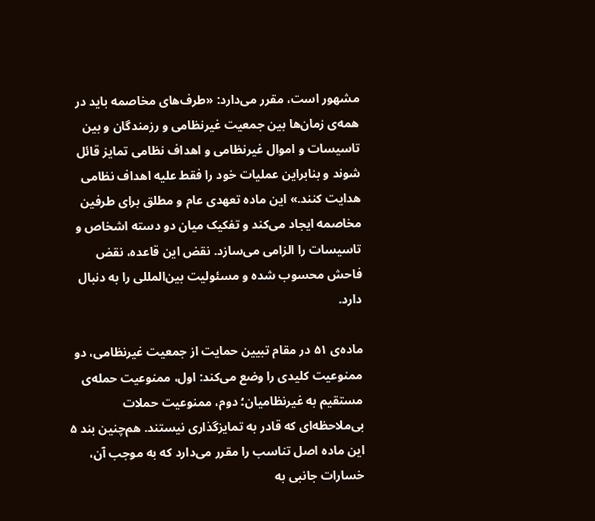مشهور است، مقرر می‌دارد: «طرف‌های مخاصمه باید در همه‌ی زمان‌ها بین جمعیت غیرنظامی و رزمندگان و بین تاسیسات و اموال غیرنظامی و اهداف نظامی تمایز قائل شوند و بنابراین عملیات خود را فقط علیه اهداف نظامی هدایت کنند.» این ماده تعهدی عام و مطلق برای طرفین مخاصمه ایجاد می‌کند و تفکیک میان دو دسته اشخاص و تاسیسات را الزامی می‌سازد. نقض این قاعده، نقض فاحش محسوب شده و مسئولیت بین‌المللی را به دنبال دارد.

ماده‌ی ۵۱ در مقام تبیین حمایت از جمعیت غیرنظامی، دو ممنوعیت کلیدی را وضع می‌کند: اول، ممنوعیت حمله‌ی مستقیم به غیرنظامیان؛ دوم، ممنوعیت حملات بی‌ملاحظه‌ای که قادر به تمایزگذاری نیستند. هم‌چنین بند ۵ این ماده اصل تناسب را مقرر می‌دارد که به موجب آن، خسارات جانبی به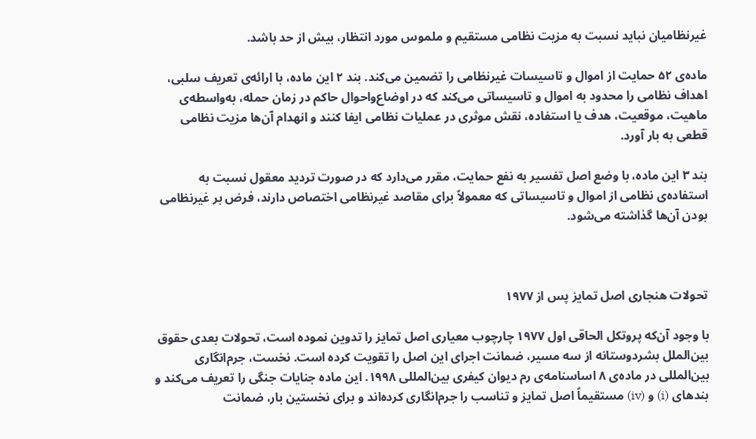غیرنظامیان نباید نسبت به مزیت نظامی مستقیم و ملموس مورد انتظار، بیش از حد باشد.

ماده‌ی ۵۲ حمایت از اموال و تاسیسات غیرنظامی را تضمین می‌کند. بند ۲ این ماده، با ارائه‌ی تعریف سلبی، اهداف نظامی را محدود به اموال و تاسیساتی می‌کند که در اوضاع‌واحوال حاکم در زمان حمله، به‌واسطه‌ی ماهیت، موقعیت، هدف یا استفاده، نقش موثری در عملیات نظامی ایفا کنند و انهدام آن‌ها مزیت نظامی قطعی به بار آورد.

بند ۳ این ماده، با وضع اصل تفسیر به نفع حمایت، مقرر می‌دارد که در صورت تردید معقول نسبت به استفاده‌ی نظامی از اموال و تاسیساتی که معمولاً برای مقاصد غیرنظامی اختصاص دارند، فرض بر غیرنظامی بودن آن‌ها گذاشته می‌شود.



تحولات هنجاری اصل تمایز پس از ۱۹۷۷

با وجود آن‌که پروتکل الحاقی اول ۱۹۷۷ چارچوب معیاری اصل تمایز را تدوین نموده است، تحولات بعدی حقوق بین‌الملل بشردوستانه از سه مسیر، ضمانت اجرای این اصل را تقویت کرده است. نخست، جرم‌انگاری بین‌المللی در ماده‌ی ۸ اساسنامه‌ی رم دیوان کیفری بین‌المللی ۱۹۹۸. این ماده جنایات جنگی را تعریف می‌کند و بندهای (i) و (iv) مستقیماً اصل تمایز و تناسب را جرم‌انگاری کرده‌اند و برای نخستین بار، ضمانت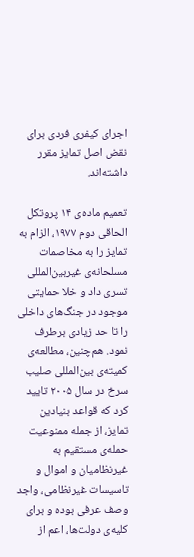اجرای کیفری فردی برای نقض اصل تمایز مقرر داشته‌اند.

تعمیم ماده‌ی ۱۴ پروتکل الحاقی دوم ۱۹۷۷، الزام به تمایز را به مخاصمات مسلحانه‌ی غیربین‌المللی تسری داد و خلا حمایتی موجود در جنگ‌های داخلی را تا حد زیادی برطرف نمود. هم‌چنین، مطالعه‌ی کمیته‌ی بین‌المللی صلیب سرخ در سال ۲۰۰۵ تایید کرد که قواعد بنیادین تمایز، از جمله ممنوعیت حمله‌ی مستقیم به غیرنظامیان و اموال و تاسیسات غیرنظامی، واجد وصف عرفی بوده و برای کلیه‌ی دولت‌ها، اعم از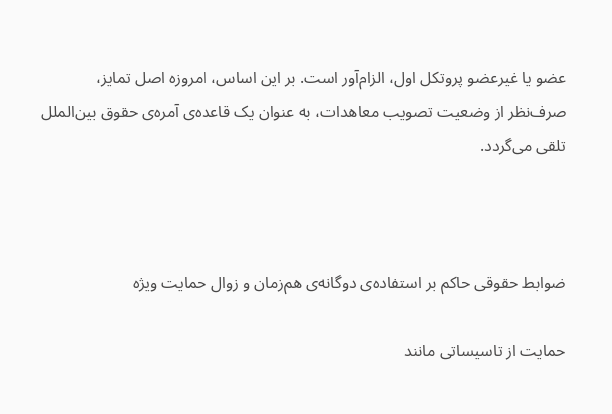عضو یا غیرعضو پروتکل اول، الزام‌آور است. بر این اساس، امروزه اصل تمایز، صرف‌نظر از وضعیت تصویب معاهدات، به عنوان یک قاعده‌ی آمره‌ی حقوق بین‌الملل تلقی می‌گردد.



ضوابط حقوقی حاکم بر استفاده‌ی دوگانه‌ی هم‌زمان و زوال حمایت ویژه

حمایت از تاسیساتی مانند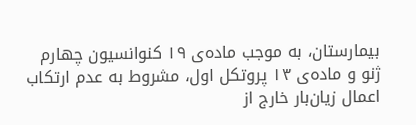بیمارستان، به موجب ماده‌ی ۱۹ کنوانسیون چهارم ژنو و ماده‌ی ۱۳ پروتکل اول، مشروط به عدم ارتکاب اعمال زیان‌بار خارج از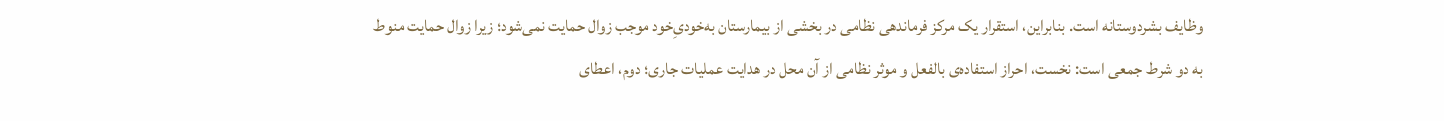وظایف بشردوستانه است. بنابراین، استقرار یک مرکز فرماندهی نظامی در بخشی از بیمارستان به‌خودیِ‌خود موجب زوال حمایت نمی‌شود؛ زیرا زوال حمایت منوط به دو شرط جمعی است: نخست، احراز استفاده‌ی بالفعل و موثر نظامی از آن محل در هدایت عملیات جاری؛ دوم، اعطای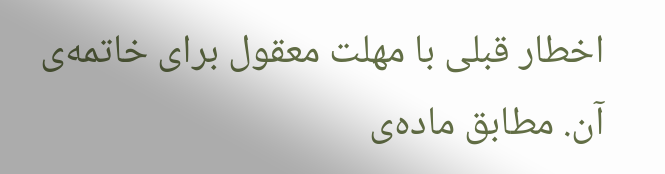اخطار قبلی با مهلت معقول برای خاتمه‌ی آن. مطابق ماده‌ی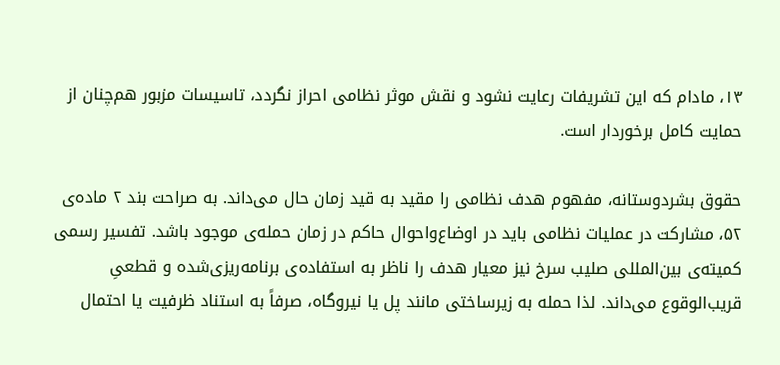۱۳، مادام که این تشریفات رعایت نشود و نقش موثر نظامی احراز نگردد، تاسیسات مزبور هم‌چنان از حمایت کامل برخوردار است.

حقوق بشردوستانه، مفهوم هدف نظامی را مقید به قید زمان حال می‌داند. به صراحت بند ۲ ماده‌ی ۵۲، مشارکت در عملیات نظامی باید در اوضاع‌واحوال حاکم در زمان حمله‌ی موجود باشد. تفسیر رسمی کمیته‌ی بین‌المللی صلیب سرخ نیز معیار هدف را ناظر به استفاده‌ی برنامه‌ریزی‌شده و قطعیِ قریب‌الوقوع می‌داند. لذا حمله به زیرساختی مانند پل یا نیروگاه، صرفاً به استناد ظرفیت یا احتمال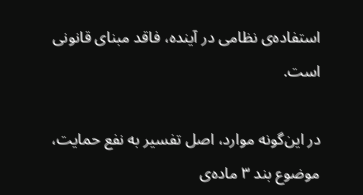استفاده‌ی نظامی در آینده، فاقد مبنای قانونی است.

در این‌گونه موارد، اصل تفسیر به نفع حمایت، موضوع بند ۳ ماده‌ی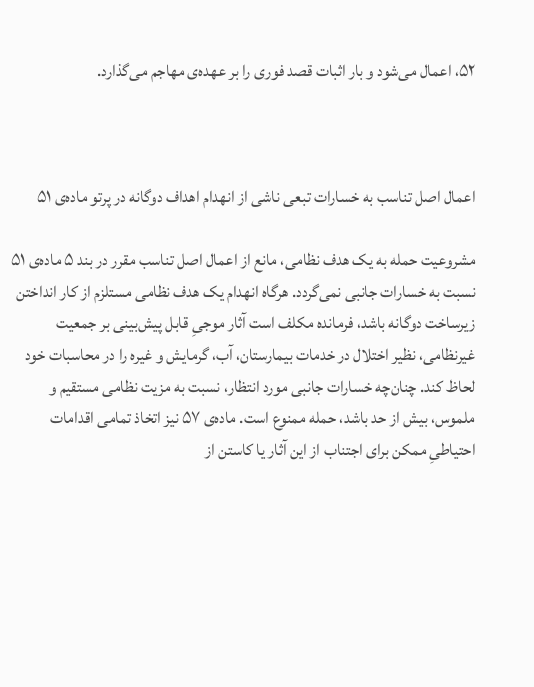۵۲، اعمال می‌شود و بار اثبات قصد فوری را بر عهده‌ی مهاجم می‌گذارد.



اعمال اصل تناسب به خسارات تبعی ناشی از انهدام اهداف دوگانه در پرتو ماده‌ی ۵۱

مشروعیت حمله به یک هدف نظامی، مانع از اعمال اصل تناسب مقرر در بند ۵ ماده‌ی ۵۱ نسبت به خسارات جانبی نمی‌گردد. هرگاه انهدام یک هدف نظامی مستلزم از کار انداختن زیرساخت دوگانه باشد، فرمانده مکلف است آثار موجیِ قابل پیش‌بینی بر جمعیت غیرنظامی، نظیر اختلال در خدمات بیمارستان، آب، گرمایش و غیره را در محاسبات خود لحاظ کند. چنان‌چه خسارات جانبی مورد انتظار، نسبت به مزیت نظامی مستقیم و ملموس، بیش از حد باشد، حمله ممنوع است. ماده‌ی ۵۷ نیز اتخاذ تمامی اقدامات احتیاطیِ ممکن برای اجتناب از این آثار یا کاستن از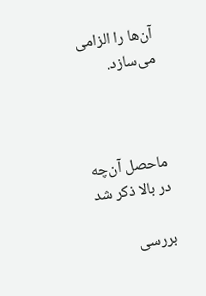آن‌ها را الزامی می‌سازد.



ماحصل آن‌چه در بالا ذکر شد

بررسی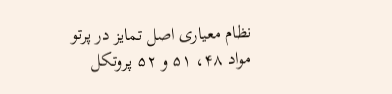نظام معیاری اصل تمایز در پرتو مواد ۴۸، ۵۱ و ۵۲ پروتکل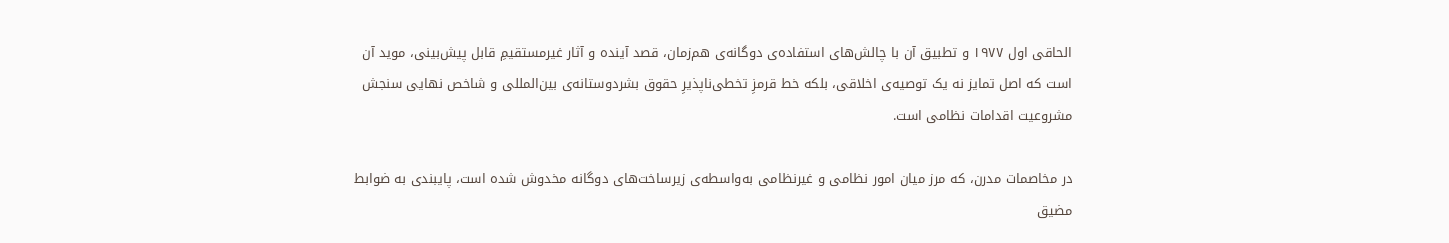الحاقی اول ۱۹۷۷ و تطبیق آن با چالش‌های استفاده‌ی دوگانه‌ی هم‌زمان، قصد آینده و آثار غیرمستقیمِ قابل پیش‌بینی، موید آن است که اصل تمایز نه یک توصیه‌ی اخلاقی، بلکه خط قرمزِ تخطی‌ناپذیرِ حقوق بشردوستانه‌ی بین‌المللی و شاخص نهایی سنجش مشروعیت اقدامات نظامی است.

در مخاصمات مدرن، که مرز میان امور نظامی و غیرنظامی به‌واسطه‌ی زیرساخت‌های دوگانه مخدوش شده است، پایبندی به ضوابط مضیق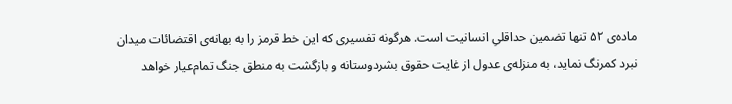ماده‌ی ۵۲ تنها تضمین حداقلیِ انسانیت است. هرگونه تفسیری که این خط قرمز را به بهانه‌ی اقتضائات میدان نبرد کمرنگ نماید، به منزله‌ی عدول از غایت حقوق بشردوستانه و بازگشت به منطق جنگ تمام‌عیار خواهد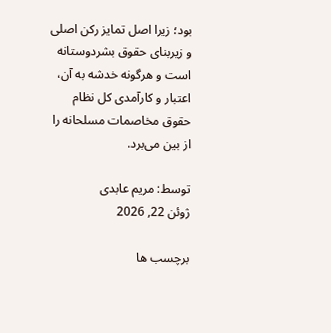بود؛ زیرا اصل تمایز رکن اصلی و زیربنای حقوق بشردوستانه است و هرگونه خدشه به آن، اعتبار و کارآمدی کل نظام حقوق مخاصمات مسلحانه را از بین می‌برد.

توسط: مریم عابدی
ژوئن 22, 2026

برچسب ها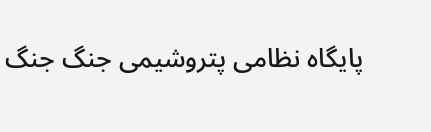پایگاه نظامی پتروشیمی جنگ جنگ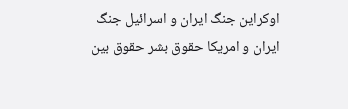اوکراین جنگ ایران و اسرائیل جنگ ایران و امریکا حقوق بشر حقوق بین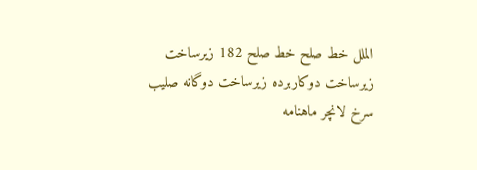الملل خط صلح خط صلح 182 زیرساخت زیرساخت دوکاربرده زیرساخت دوگانه صلیب سرخ لانچر ماهنامه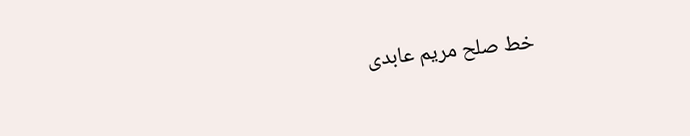خط صلح مریم عابدی